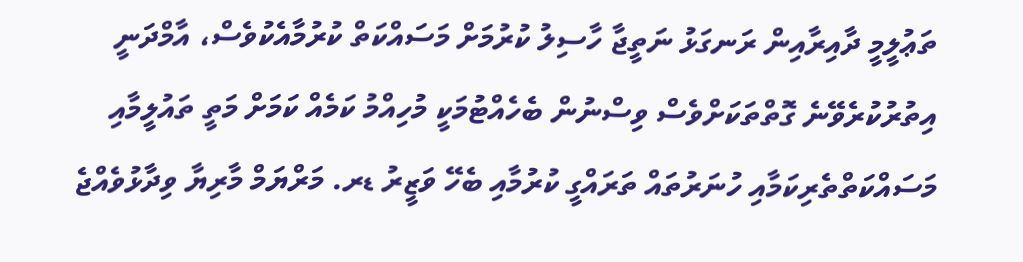ތަޢުލީމީ ދާއިރާއިން ރަނގަޅު ނަތީޖާ ހާސިލު ކުރުމަށް މަސައްކަތް ކުރުމާއެކުވެސް، އާމްދަނީ އިތުރުކުރެވޭނެ ގޮތްތަކަށްވެސް ވިސްނުން ބެހެއްޓުމަކީ މުހިއްމު ކަމެއް ކަމަށް މަތީ ތައުލީމާއި މަސައްކަތްތެރިކަމާއި ހުނަރުތައް ތަރައްގީ ކުރުމާއި ބެހޭ ވަޒީރު ޑރ. މަރްޔަމް މާރިޔާ ވިދާޅުވެއްޖެ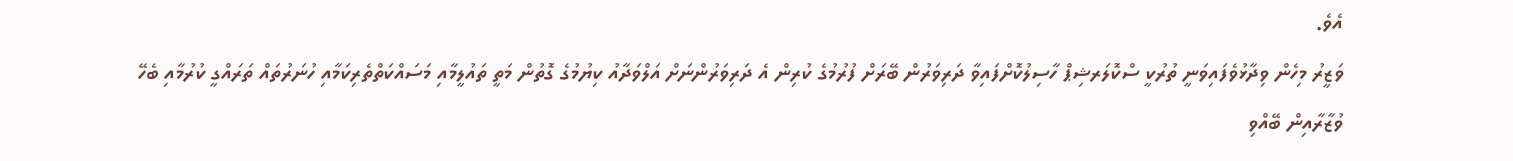އެވެ.
ވަޒީރު މިހެން ވިދާޅުވެފައިވަނީ ތުރުކީ ސްކޮލަރޝިޕް ހާސިލުކޮށްފައިވާ ދަރިވަރުން ބޭރަށް ފުރުމުގެ ކުރިން އެ ދަރިވަރުންނަށް އަލްވަދާއު ކިޔުމުގެ ގޮތުން މަތީ ތައުލީމާއި މަސައްކަތްތެރިކަމާއި ހުނަރުތައް ތަރައްގީ ކުރުމާއި ބެހޭ ވުޒާރާއިން ބޭއްވި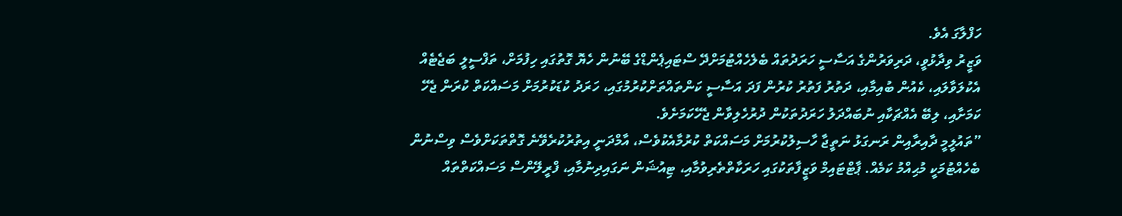ހަފްލާގަ އެވެ.
ވަޒީރު ވިދާޅުވީ، ދަރިވަރުންގެ އަސާސީ ހަރަދުތައް ބެލެހެއްޓުމަށްދޭ ސްޓައިޕެންޑްގެ ބޭނުން ހެޔޮ ގޮތުގައި ހިފުމަށް، ތަފްސީލީ ބަޖެޓެއް އެކުލަވާލައި، ކެއުން ބުއިމާއި، ދަތުރު ފަތުރު ކުރުން ފަދަ އަސާސީ ކަންތައްތަށްކުރުމުގައި، ހަރަދު ކުޑަކުރުމަށް މަސައްކަތް ކުރަން ޖެހޭ ކަމަށާއި، ލިބޭ އެއްޗަކާއި ނުބައްދަލު ހަރަދުތަކުން ދުރުހެލިވާން ޖެހޭކަމަށެވެ.
”ތައުލީމީ ދާއިރާއިން ރަނގަޅު ނަތީޖާ ހާސިލުކުރުމަށް މަސައްކަތް ކުރުމާއެކުވެސް، އާމްދަނީ އިތުރުކުރެވޭނެ ގޮތްތަކަށްވެސް ވިސްނުން ބެހެއްޓުމަކީ މުޙިއްމު ކަމެއް. ޕާޓްޓައިމް ވަޒީފާތަކުގައި ހަރަކާތްތެރިވުމާއި، ޓިއުޝަން ނަގައިދިނުމާއި، ފްރީލޭންސް މަސައްކަތްތައް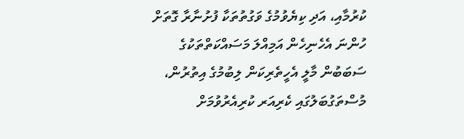ކުރުމާއި، އަދި ކިޔެވުމުގެ ވަގުތުތަކާ ފުށުނާރާ ގޮތަށް ހުންނަ އެހެނިހެން އަމިއްލަ މަސައްކަތްތަކުގެ ސަބަބުން މާލީ އެހީތެރިކަން ލިބުމުގެ އިތުރުން، މުސްތަގުބަލުގައި ކެރިއަރ ކުރިއެރުވުމަށް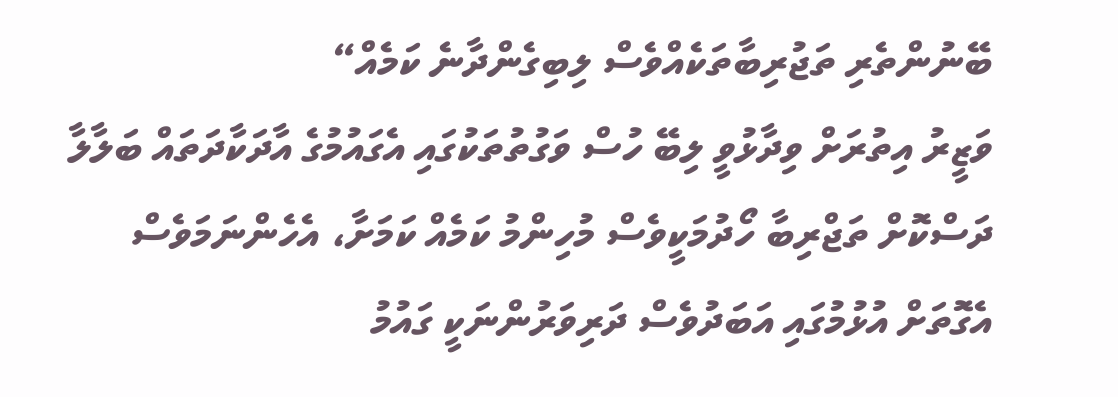ބޭނުންތެރި ތަޖުރިބާތަކެއްވެސް ލިބިގެންދާނެ ކަމެއް“
ވަޒީރު އިތުރަށް ވިދާޅުވީ ލިބޭ ހުސް ވަގުތުތަކުގައި އެގައުމުގެ އާދަކާދަތައް ބަލާލާ ދަސްކޮށް ތަޖްރިބާ ހޯދުމަކީވެސް މުހިންމު ކަމެއް ކަމަށާ، އެހެންނަމަވެސް އެގޮތަށް އުޅުމުގައި އަބަދުވެސް ދަރިވަރުންނަކީ ގައުމު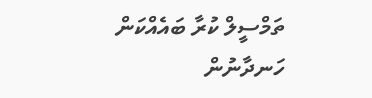ތަމްސީލް ކުރާ ބައެއްކަން ހަނދާނުން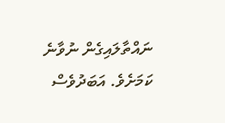ނައްތާލައިގެން ނުވާނެ ކަމަށެވެ. އަބަދުވެސް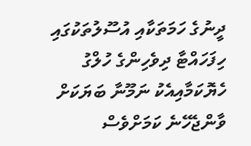ދީނުގެ ހަމަތަކާއި އުސޫލުތަކުގައި ހިފަހައްޓާ ދިވެހިންގެ ހުލްގު ހެޔޮކަމާއިއެކު ނަމޫނާ ބަޔަކަށް ވާންޖެހޭނެ ކަމަށްވެސް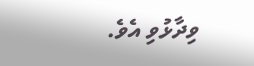ވިދާޅުވި އެވެ.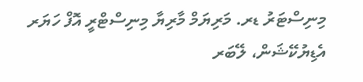މިނިސްޓަރު ޑރ. މަރިޔަމް މާރިޔާ މިނިސްޓްރީ އޮފް ހަޔަރ އެޑިޔުކޭޝަން، ލޭބަރ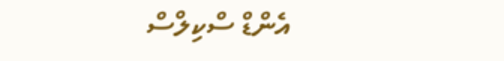އެންޑް ސްކިލްސް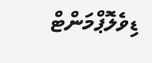ޑިވެލޮޕްމަންޓް